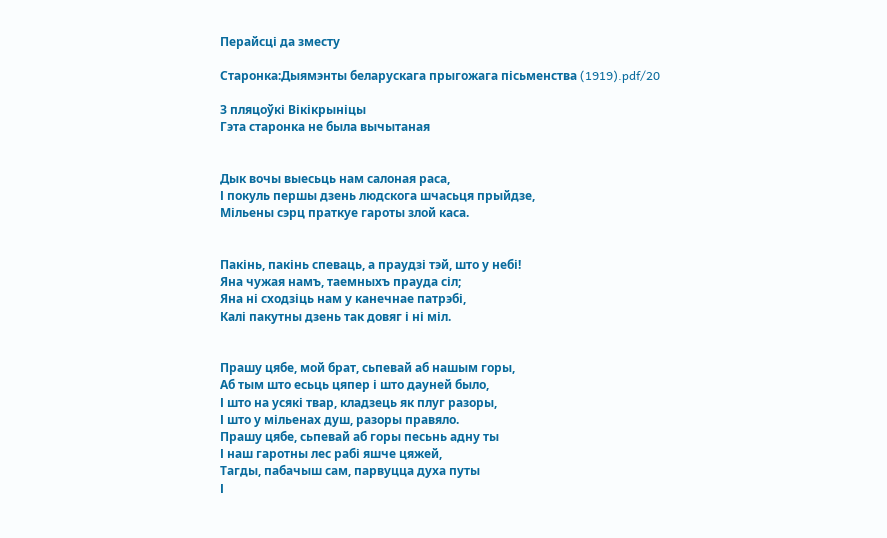Перайсці да зместу

Старонка:Дыямэнты беларускага прыгожага пісьменства (1919).pdf/20

З пляцоўкі Вікікрыніцы
Гэта старонка не была вычытаная


Дык вочы выесьць нам салоная раса,
І покуль першы дзень людскога шчасьця прыйдзе,
Мільены сэрц праткyе гароты злой каса.


Пакінь, пакінь спеваць, а праудзі тэй, што у небі!
Яна чужая намъ, таемныхъ прауда сіл;
Яна ні сходзіць нам у канечнае патрэбі,
Калі пакутны дзень так довяг і ні міл.


Прашу цябе, мой брат, сьпевай аб нашым горы,
Аб тым што есьць цяпер і што дауней было,
І што на усякі твар, кладзець як плуг разоры,
І што у мільенах душ, разоры правяло.
Прашу цябе, сьпевай аб горы песьнь адну ты
І наш гаротны лес рабі яшче цяжей,
Тагды, пабачыш сам, парвуцца духа путы
І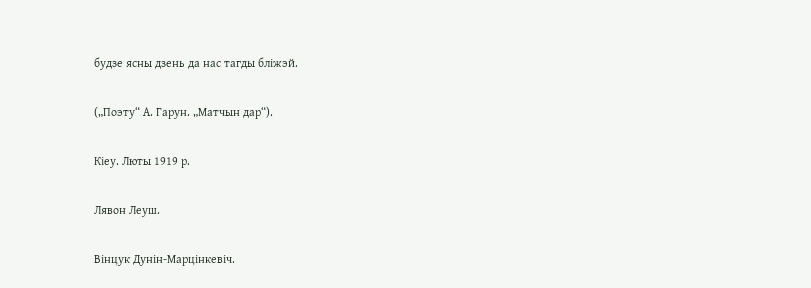будзе ясны дзень да нас тагды бліжэй.

(„Поэту“ А. Гарун. „Матчын дар“).

Кіеу. Люты 1919 р.

Лявон Леуш.

Вінцук Дунін-Марцінкевіч.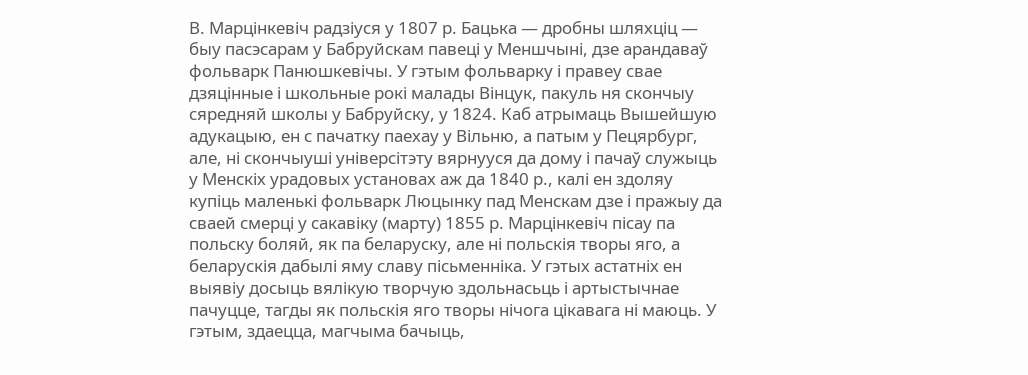В. Марцінкевіч радзіуся у 1807 р. Бацька — дробны шляхціц — быу пасэсарам у Бабруйскам павеці у Меншчыні, дзе арандаваў фольварк Панюшкевічы. У гэтым фольварку і правеу свае дзяцінные і школьные рокі малады Вінцук, пакуль ня скончыу сяредняй школы у Бабруйску, у 1824. Каб атрымаць Вышейшую адукацыю, ен с пачатку паехау у Вільню, а патым у Пецярбург, але, ні скончыуші універсітэту вярнууся да дому і пачаў служыць у Менскіх урадовых установах аж да 1840 р., калі ен здоляу купіць маленькі фольварк Люцынку пад Менскам дзе і пражыу да сваей смерці у сакавіку (марту) 1855 р. Марцінкевіч пісау па польску боляй, як па беларуску, але ні польскія творы яго, а беларускія дабылі яму славу пісьменніка. У гэтых астатніх ен выявіу досыць вялікую творчую здольнасьць і артыстычнае пачуцце, тагды як польскія яго творы нічога цікавага ні маюць. У гэтым, здаецца, магчыма бачыць,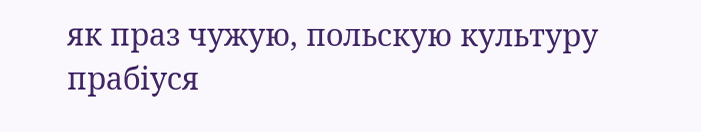як праз чужую, польскую культуру прабіуся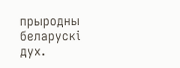прыродны беларускі дух.